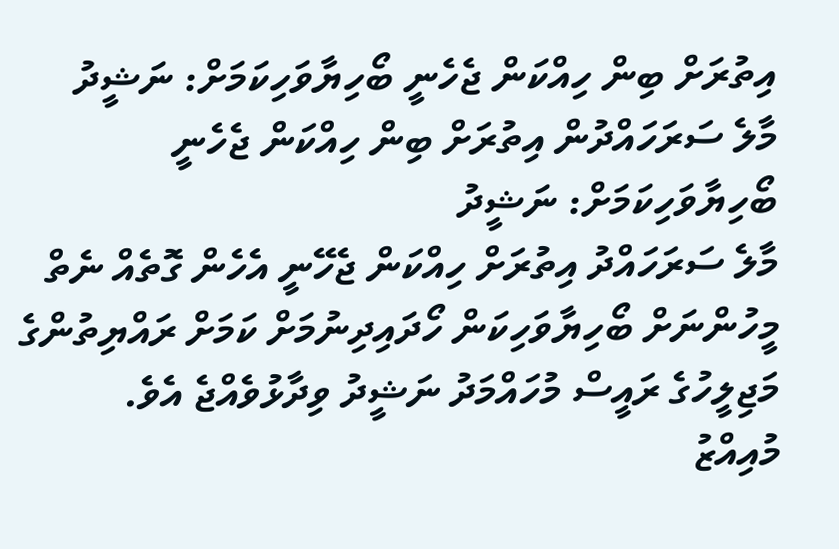އިތުރަށް ބިން ހިއްކަން ޖެހެނީ ބޯހިޔާވަހިކަމަށް: ނަޝީދު
މާލެ ސަރަހައްދުން އިތުރަށް ބިން ހިއްކަން ޖެހެނީ ބޯހިޔާވަހިކަމަށް: ނަޝީދު
މާލެ ސަރަހައްދު އިތުރަށް ހިއްކަން ޖެހޭނީ އެހެން ގޮތެއް ނެތް މީހުންނަށް ބޯހިޔާވަހިކަން ހޯދައިދިނުމަށް ކަމަށް ރައްޔިތުންގެ މަޖިލީހުގެ ރައީސް މުހައްމަދު ނަޝީދު ވިދާޅުވެއްޖެ އެވެ.
މުއިއްޒު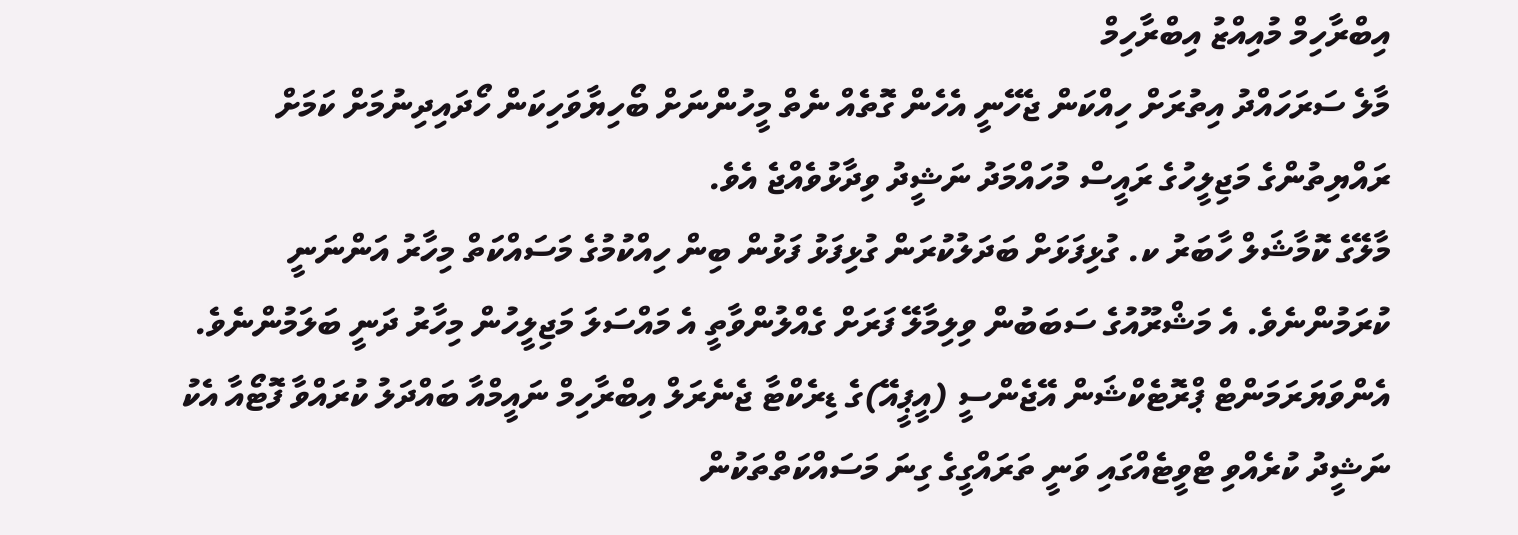އިބްރާހިމް މުއިއްޒު އިބްރާހިމް
މާލެ ސަރަހައްދު އިތުރަށް ހިއްކަން ޖެހޭނީ އެހެން ގޮތެއް ނެތް މީހުންނަށް ބޯހިޔާވަހިކަން ހޯދައިދިނުމަށް ކަމަށް ރައްޔިތުންގެ މަޖިލީހުގެ ރައީސް މުހައްމަދު ނަޝީދު ވިދާޅުވެއްޖެ އެވެ.
މާލޭގެ ކޮމާޝަލް ހާބަރު ކ. ގުޅިފަޅަށް ބަދަލުކުރަން ގުޅިފަޅު ފަޅުން ބިން ހިއްކުމުގެ މަސައްކަތް މިހާރު އަންނަނީ ކުރަމުންނެވެ. އެ މަޝްރޫއުގެ ސަބަބުން ވިލިމާލޭ ފަރަށް ގެއްލުންވާތީ އެ މައްސަލަ މަޖިލީހުން މިހާރު ދަނީ ބަލަމުންނެވެ.
އެންވަޔަރަމަންޓް ޕްރޮޓެކްޝަން އޭޖެންސީ (އީޕީއޭ)ގެ ޑިރެކްޓާ ޖެނެރަލް އިބްރާހިމް ނައީމްއާ ބައްދަލު ކުރައްވާ ފޮޓޯއާ އެކު ނަޝީދު ކުރެއްވި ޓްވީޓެއްގައި ވަނީ ތަރައްގީގެ ގިނަ މަސައްކަތްތަކުން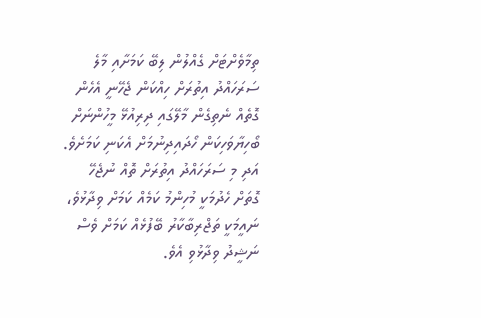ތިމާވެށްޓަށް ގެއްލުން ލިބޭ ކަމަށާއި މާލެ ސަރަހައްދު އިތުރަށް ހިއްކަން ޖެހޭނީ އެހެން ގޮތެއް ނެތިގެން މާލޭގައި ދިރިއުޅޭ މީހުންނަށް ބޯހިޔާވަހިކަން ހޯދައިދިނުމަށް އެކަނި ކަމަށެވެ. އަދި މި ސަރަހައްދު އިތުރަށް ތޮއް ނުޖެހޭ ގޮތަށް ހެދުމަކީ މުހިންމު ކަމެއް ކަމަށް ވިދާޅުވެ، ނައީމަކީ ތަޖްރިބާކާރު ބޭފުޅެއް ކަމަށް ވެސް ނަޝީދު ވިދާޅުވި އެވެ.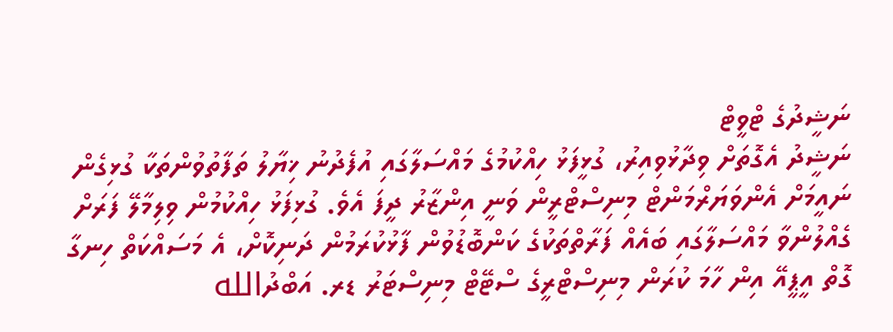ނަޝީދުގެ ޓްވީޓް
ނަޝީދު އެގޮތަށް ވިދާޅުވިއިރު، ގުޅީފަޅު ހިއްކުމުގެ މައްސަލާގައި އުފެދުނު ޚިޔާލު ތަފާތުވުންތަކާ ގުޅިގެން ނައީމަށް އެންވަޔަރްމަންޓް މިނިސްޓްރީން ވަނީ އިންޒާރު ދީފަ އެވެ. ގުޅިފަޅު ހިއްކުމުން ވިލިމާލޭ ފަރަށް ގެއްލުންވާ މައްސަލާގައި ބައެއް ފަރާތްތަކުގެ ކަންބޮޑުވުން ފާޅުކުރަމުން ދަނިކޮށް، އެ މަސައްކަތް ހިނގާ ގޮތް އީޕީއޭ އިން ހާމަ ކުރަން މިނިސްޓްރީގެ ސްޓޭޓް މިނިސްޓަރު ޑރ. އަބްދުالله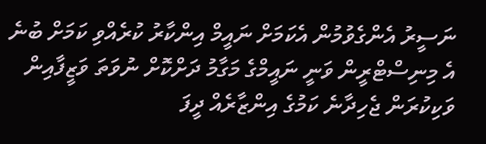ނަސީރު އެންގެވުމުން އެކަމަށް ނައީމް އިންކާރު ކުރެއްވި ކަމަށް ބުނެ އެ މިނިސްޓްރީން ވަނީ ނައީމްގެ މަގާމު ދަށްކޮށް ނުވަތަ ވަޒީފާއިން ވަކިކުރަން ޖެހިދާނެ ކަމުގެ އިންޒާރެއް ދީފަ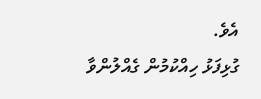އެވެ.
ގުޅިފަޅު ހިއްކުމުން ގެއްލުންވާ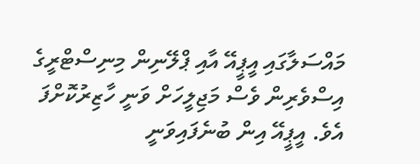މައްސަލާގައި އީޕީއޭ އާއި ޕްލޭނިން މިނިސްޓްރީގެ އިސްވެރިން ވެސް މަޖިލީހަށް ވަނީ ހާޒިރުކޮށްފަ އެވެ. އީޕީއޭ އިން ބުނެފައިވަނީ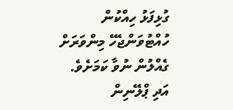ގުޅިފަޅު ހިއްކުން ހުއްޓުވަންޖެހޭ މިންވަރަށް ގެއްލުން ނުވާ ކަމަށެވެ. އަދި ޕްލޭނިން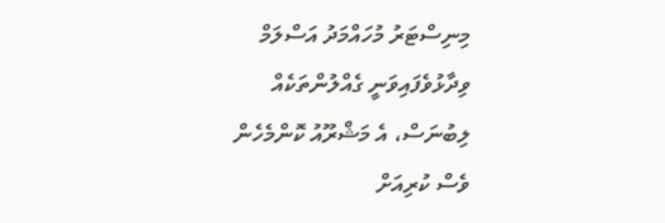މިނިސްޓަރު މުހައްމަދު އަސްލަމް ވިދާޅުވެފައިވަނީ ގެއްލުންތަކެއް ލިބުނަސް، އެ މަޝްރޫއު ކޮންމެހެން ވެސް ކުރިއަށް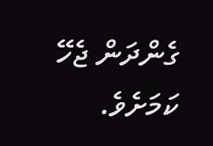ގެންދަން ޖެހޭ ކަމަށެވެ.